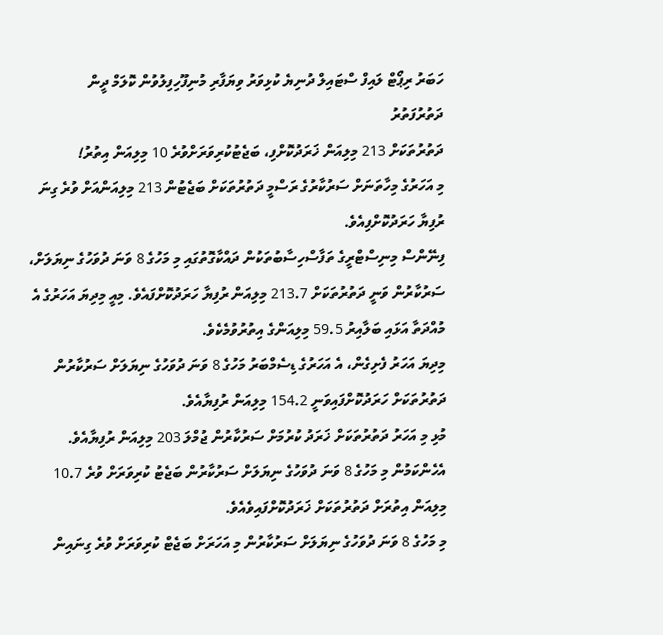ހަބަރު ރިޕޯޓް ލައިފް ސްޓައިލް ދުނިޔެ ކުޅިވަރު ވިޔަފާރި މުނިފޫހިފިލުވުން ކޮލަމް ދީން
ދަތުރުފަތުރު
ދަތުރުތަކަށް 213 މިލިއަން ޚަރަދުކޮށްފި، ބަޖެޓުކުރިވަރަށްވުރެ 10 މިލިއަން އިތުރު!
މި އަހަރުގެ މިހާތަނަށް ސަރުކާރުގެ ރަސްމީ ދަތުރުތަކަށް ބަޖެޓުން 213 މިލިއަންއަށް ވުރެ ގިނަ ރުފިޔާ ހަރަދުކޮށްފިއެވެ.
ފިނޭންސް މިނިސްޓްރީގެ ތަފާސްހިސާބުތަކުން ދައްކާގޮތުގައި މި މަހުގެ 8 ވަނަ ދުވަހުގެ ނިޔަލަށް، ސަރުކާރުން ވަނީ ދަތުރުތަކަށް 213.7 މިލިއަން ރުފިޔާ ހަރަދުކޮށްފައެވެ. މިއީ މިދިޔަ އަހަރުގެ އެ މުއްދަތާ އަޅައި ބަލާއިރު 59.5 މިލިއަންގެ އިތުރުވުމެކެވެ.
މިދިޔަ އަހަރު ފެށިގެން، އެ އަހަރުގެ ޑިސެމްބަރު މަހުގެ 8 ވަނަ ދުވަހުގެ ނިޔަލަށް ސަރުކާރުން ދަތުރުތަކަށް ހަރަދުކޮށްފައިވަނީ 154.2 މިލިއަން ރުފިޔާއެވެ.
މުޅި މި އަހަރު ދަތުރުތަކަށް ޚަރަދު ކުރުމަށް ސަރުކާރުން ޖުމްލަ 203 މިލިއަން ރުފިޔާއެވެ. އެހެންކަމުން މި މަހުގެ 8 ވަނަ ދުވަހުގެ ނިޔަލަށް ސަރުކާރުން ބަޖެޓު ކުރިވަރަށް ވުރެ 10.7 މިލިއަން އިތުރަށް ދަތުރުތަކަށް ޚަރަދުކޮށްފައިވެއެވެ.
މި މަހުގެ 8 ވަނަ ދުވަހުގެ ނިޔަލަށް ސަރުކާރުން މި އަހަރަށް ބަޖެޓް ކުރިވަރަށް ވުރެ ގިނައިން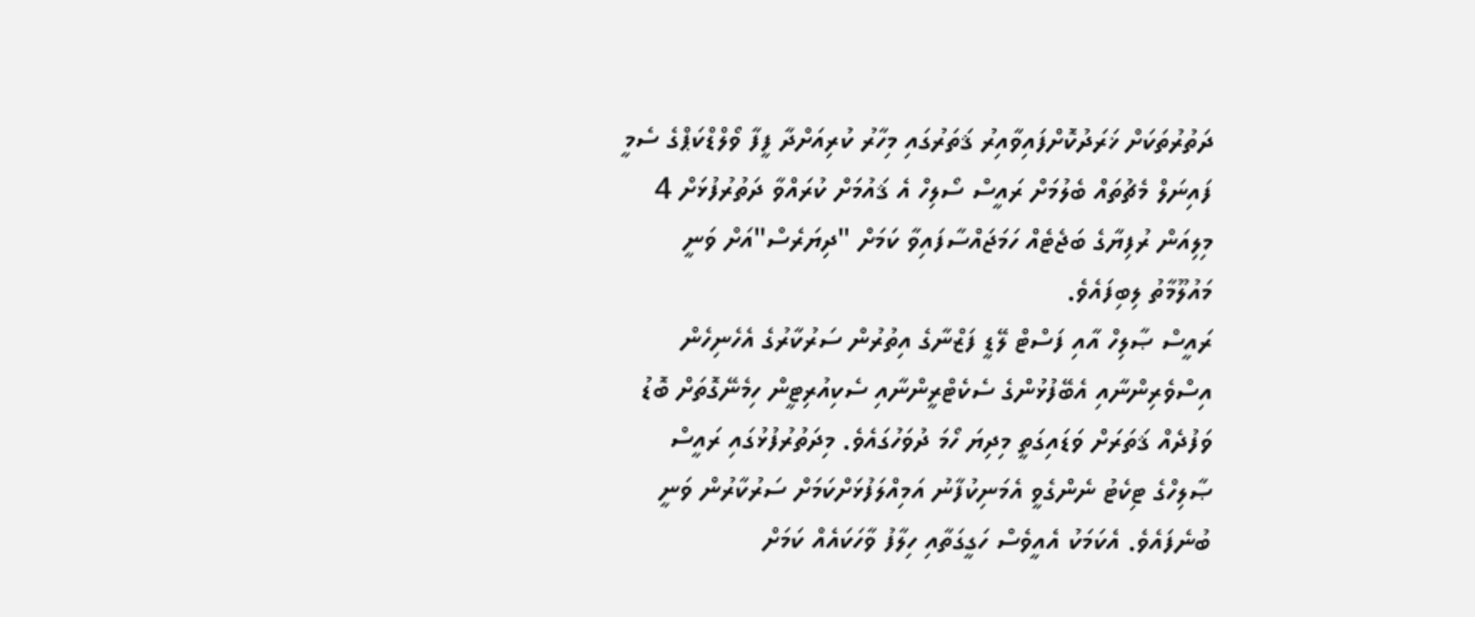ދަތުރުތަކަށް ޚަރަދުކޮށްފައިވާއިރު ޤަތަރުގައި މިހާރު ކުރިއަށްދާ ފީފާ ވޯލްޑްކަޕްގެ ސެމީ ފައިނަލް މެޗުތައް ބެލުމަށް ރައީސް ސޯލިހް އެ ޤައުމަށް ކުރައްވާ ދަތުރުފުޅަށް 4 މިލިއަން ރުފިޔާގެ ބަޖެޓެއް ހަމަޖައްސާފައިވާ ކަމަށް "ދިޔަރެސް"އަށް ވަނީ މައުލޫމާތު ލިބިފައެވެ.
ރައީސް ޞާލިހް އާއި ފަސްޓް ލޭޑީ ފަޒްނާގެ އިތުރުން ސަރުކާރުގެ އެހެނިހެން އިސްވެރިންނާއި އެބޭފުޅުންގެ ސެކެޓްރީންނާއި ސެކިއުރިޓީން ހިމެނޭގޮތަށް ބޮޑު ވަފުދެއް ޤަތަރަށް ވަޑައިގަތީ މިދިޔަ ހޯމަ ދުވަހުގައެވެ. މިދަތުރުފުޅުގައި ރައީސް ޞާލިހްގެ ޓިކެޓު ނެންގެވީ އެމަނިކުފާނު އަމިއްލަފުޅަށްކަމަށް ސަރުކާރުން ވަނީ ބުނެފައެވެ. އެކަމަކު އެއީވެސް ހަގީގަތާއި ހިލާފު ވާހަކައެއް ކަމަށް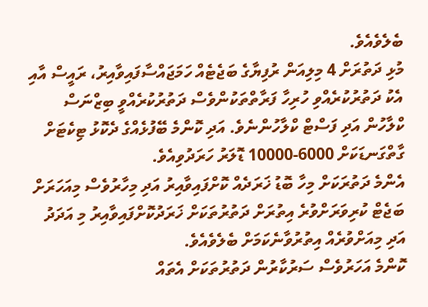ބެލެވެއެވެ.
މުޅި ދަތުރަށް 4 މިލިއަން ރުފިޔާގެ ބަޖެޓެއް ހަމަޖައްސާފައިވާއިރު، ރައީސް އާއި އެކު ދަތުރުކުރެއްވި ހުރިހާ ފަރާތްތަކުންވެސް ދަތުރުކުރެއްވީ ބިޒްނަސް ކްލާހުން އަދި ފަސްޓް ކްލާހުންނެވެ. އަދި ކޮންމެ ބޭފުޅެއްގެ ދެކޮޅު ޓިކެޓަށް ގާތްގަނޑަކަށް 6000-10000 ޑޮލަރު ހަރަދުވިއެވެ.
އެންމެ ދަތުރަކަށް މިހާ ބޮޑު ޚަރަދެއް ކޮށްފައިވާއިރު އަދި މިހާރުވެސް މިއަހަރަށް ބަޖެޓް ކުރިވަރަށްވުރެ އިތުރަށް ދަތުރުތަކަށް ޚަރަދުކޮށްފައިވާއިރު މި އަދަދު އަދި މިއަށްވުރެއް އިތުރުވާނެކަމަށް ބެލެވެއެވެ.
ކޮންމެ އަހަރުވެސް ސަރުކާރުން ދަތުރުތަކަށް އެތައް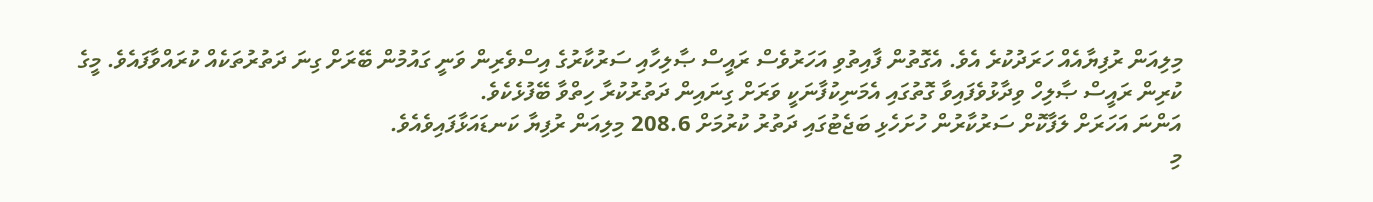މިލިއަން ރުފިޔާއެއް ހަރަދުކުރެ އެވެ. އެގޮތުން ފާއިތުވި އަހަރުވެސް ރައީސް ޞާލިހާއި ސަރުކާރުގެ އިސްވެރިން ވަނީ ގައުމުން ބޭރަށް ގިނަ ދަތުރުތަކެއް ކުރައްވާފައެވެ. މީގެ ކުރިން ރައީސް ޞާލިހް ވިދާޅުވެފައިވާ ގޮތުގައި އެމަނިކުފާނަކީ ވަރަށް ގިނައިން ދަތުރުކުރާ ހިތްވާ ބޭފުޅެކެވެ.
އަންނަ އަހަރަށް ލަފާކޮށް ސަރުކާރުން ހުށަހެޅި ބަޖެޓުގައި ދަތުރު ކުރުމަށް 208.6 މިލިއަން ރުފިޔާ ކަނޑައަޅާފައިވެއެވެ.
މި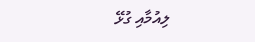ލިއުމާއި ގުޅޭ